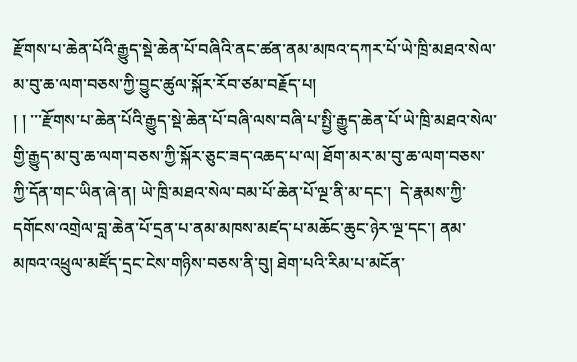རྫོགས་པ་ཆེན་པོའི་རྒྱུད་སྡེ་ཆེན་པོ་བཞིའི་ནང་ཚན་ནམ་མཁའ་དཀར་པོ་ཡེ་ཁྲི་མཐའ་སེལ་མ་བུ་ཆ་ལག་བཅས་ཀྱི་བྱུང་ཚུལ་སྐོར་རོབ་ཙམ་བརྗོད་པ།
། ། ་་་རྫོགས་པ་ཆེན་པོའི་རྒྱུད་སྡེ་ཆེན་པོ་བཞི་ལས་བཞི་པ་སྤྱི་རྒྱུད་ཆེན་པོ་ཡེ་ཁྲི་མཐའ་སེལ་གྱི་རྒྱུད་མ་བུ་ཆ་ལག་བཅས་ཀྱི་སྐོར་ཅུང་ཟད་འཆད་པ་ལ། ཐོག་མར་མ་བུ་ཆ་ལག་བཅས་ཀྱི་དོན་གང་ཡིན་ཞེ་ན། ཡེ་ཁྲི་མཐའ་སེལ་བམ་པོ་ཆེན་པོ་ལྔ་ནི་མ་དང་།  དེ་རྣམས་ཀྱི་དགོངས་འགྲེལ་བླ་ཆེན་པོ་དྲན་པ་ནམ་མཁས་མཛད་པ་མཆོང་ཆུང་ཉེར་ལྔ་དང་། ནམ་མཁའ་འཕྲུལ་མཛོད་དྲང་ངེས་གཉིས་བཅས་ནི་བུ། ཐེག་པའི་རིམ་པ་མངོན་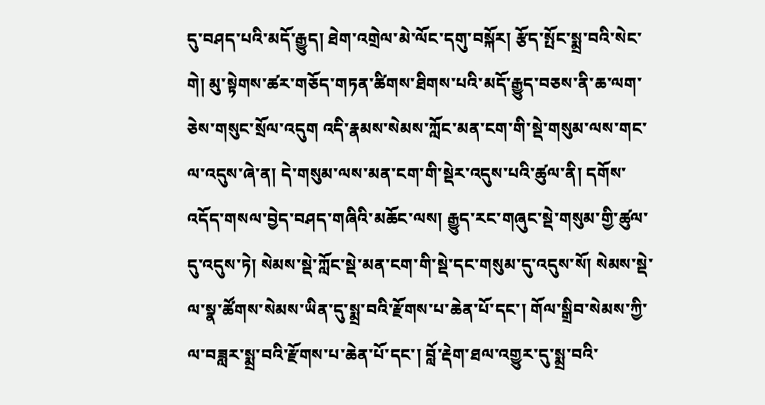དུ་བཤད་པའི་མདོ་རྒྱུད། ཐེག་འགྲེལ་མེ་ལོང་དགུ་བསྐོར། རྩོད་སྤོང་སྨྲ་བའི་སེང་གེ། མུ་སྟེགས་ཚར་གཅོད་གཏན་ཚིགས་ཐིགས་པའི་མདོ་རྒྱུད་བཅས་ནི་ཆ་ལག་ཅེས་གསུང་སྲོལ་འདུག འདི་རྣམས་སེམས་ཀློང་མན་ངག་གི་སྡེ་གསུམ་ལས་གང་ལ་འདུས་ཞེ་ན། དེ་གསུམ་ལས་མན་ངག་གི་སྡེར་འདུས་པའི་ཚུལ་ནི། དགོས་འདོད་གསལ་བྱེད་བཤད་གཞིའི་མཆོང་ལས། རྒྱུད་རང་གཞུང་སྡེ་གསུམ་གྱི་ཚུལ་དུ་འདུས་ཏེ། སེམས་སྡེ་ཀློང་སྡེ་མན་ངག་གི་སྡེ་དང་གསུམ་དུ་འདུས་སོ། སེམས་སྡེ་ལ་སྣ་ཚོགས་སེམས་ཡིན་དུ་སྨྲ་བའི་རྫོགས་པ་ཆེན་པོ་དང་། གོལ་སྒྲིབ་སེམས་ཀྱི་ལ་བཟླར་སྨྲ་བའི་རྫོགས་པ་ཆེན་པོ་དང་། བློ་རྡེག་ཐལ་འགྱུར་དུ་སྨྲ་བའི་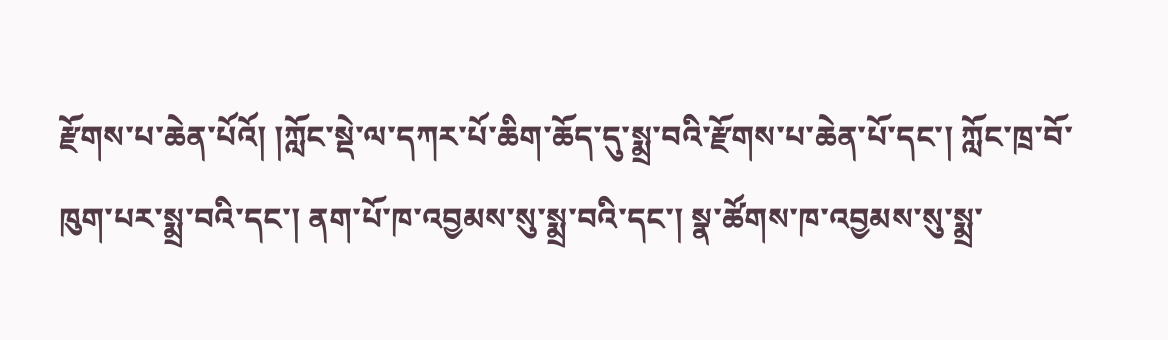རྫོགས་པ་ཆེན་པོའོ། །ཀློང་སྡེ་ལ་དཀར་པོ་ཆིག་ཆོད་དུ་སྨྲ་བའི་རྫོགས་པ་ཆེན་པོ་དང་། ཀློང་ཁྲ་བོ་ཁུག་པར་སྨྲ་བའི་དང་། ནག་པོ་ཁ་འབྱམས་སུ་སྨྲ་བའི་དང་། སྣ་ཚོགས་ཁ་འབྱམས་སུ་སྨྲ་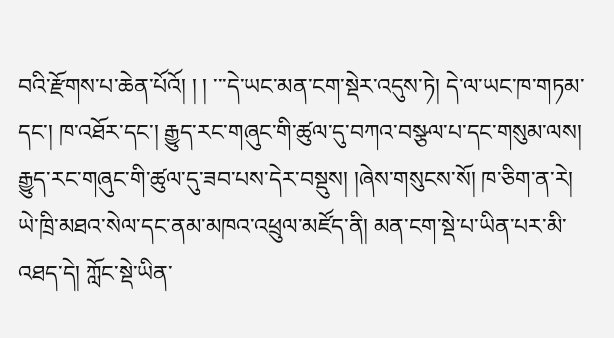བའི་རྫོགས་པ་ཆེན་པོའོ། ། ། ་་་དེ་ཡང་མན་ངག་སྡེར་འདུས་ཏེ། དེ་ལ་ཡང་ཁ་གཏམ་དང་། ཁ་འཐོར་དང་། རྒྱུད་རང་གཞུང་གི་ཚུལ་དུ་བཀའ་བསྩལ་པ་དང་གསུམ་ལས། རྒྱུད་རང་གཞུང་གི་ཚུལ་དུ་ཟབ་པས་དེར་བསྡུས། །ཞེས་གསུངས་སོ། ཁ་ཅིག་ན་རེ། ཡེ་ཁྲི་མཐའ་སེལ་དང་ནམ་མཁའ་འཕྲུལ་མཛོད་ནི། མན་ངག་སྡེ་པ་ཡིན་པར་མི་འཐད་དེ། ཀློང་སྡེ་ཡིན་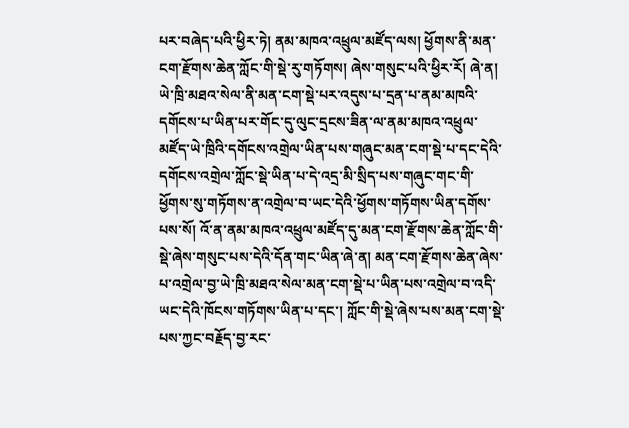པར་བཞེད་པའི་ཕྱིར་ཏེ། ནམ་མཁའ་འཕྲུལ་མཛོད་ལས། ཕྱོགས་ནི་མན་ངག་རྫོགས་ཆེན་ཀློང་གི་སྡེ་རུ་གཏོགས། ཞེས་གསུང་པའི་ཕྱིར་རོ། ཞེ་ན། ཡེ་ཁྲི་མཐའ་སེལ་ནི་མན་ངག་སྡེ་པར་འདུས་པ་དྲན་པ་ནམ་མཁའི་དགོངས་པ་ཡིན་པར་གོང་དུ་ལུང་དྲངས་ཟིན་ལ་ནམ་མཁའ་འཕྲུལ་མཛོད་ཡེ་ཁྲིའི་དགོངས་འགྲེལ་ཡིན་པས་གཞུང་མན་ངག་སྡེ་པ་དང་དེའི་དགོངས་འགྲེལ་ཀློང་སྡེ་ཡིན་པ་དེ་འདྲ་མི་སྲིད་པས་གཞུང་གང་གི་ཕྱོགས་སུ་གཏོགས་ན་འགྲེལ་བ་ཡང་དེའི་ཕྱོགས་གཏོགས་ཡིན་དགོས་པས་སོ། འོ་ན་ནམ་མཁའ་འཕྲུལ་མཛོད་དུ་མན་ངག་རྫོགས་ཆེན་ཀློང་གི་སྡེ་ཞེས་གསུང་པས་དེའི་དོན་གང་ཡིན་ཞེ་ན། མན་ངག་རྫོགས་ཆེན་ཞེས་པ་འགྲེལ་བྱ་ཡེ་ཁྲི་མཐའ་སེལ་མན་ངག་སྡེ་པ་ཡིན་པས་འགྲེལ་བ་འདི་ཡང་དེའི་ཁོངས་གཏོགས་ཡིན་པ་དང་། ཀློང་གི་སྡེ་ཞེས་པས་མན་ངག་སྡེ་པས་ཀྱང་བརྗོད་བྱ་རང་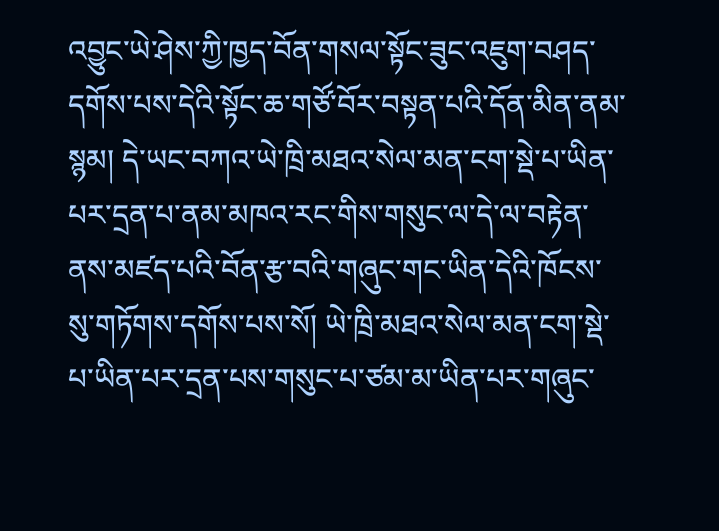འབྱུང་ཡེ་ཤེས་ཀྱི་ཁྱད་བོན་གསལ་སྟོང་ཟུང་འཇུག་བཤད་དགོས་པས་དེའི་སྟོང་ཆ་གཙོ་བོར་བསྟན་པའི་དོན་མིན་ནམ་སྙམ། དེ་ཡང་བཀའ་ཡེ་ཁྲི་མཐའ་སེལ་མན་ངག་སྡེ་པ་ཡིན་པར་དྲན་པ་ནམ་མཁའ་རང་གིས་གསུང་ལ་དེ་ལ་བརྟེན་ནས་མཛད་པའི་བོན་རྩ་བའི་གཞུང་གང་ཡིན་དེའི་ཁོངས་སུ་གཏོགས་དགོས་པས་སོ། ཡེ་ཁྲི་མཐའ་སེལ་མན་ངག་སྡེ་པ་ཡིན་པར་དྲན་པས་གསུང་པ་ཙམ་མ་ཡིན་པར་གཞུང་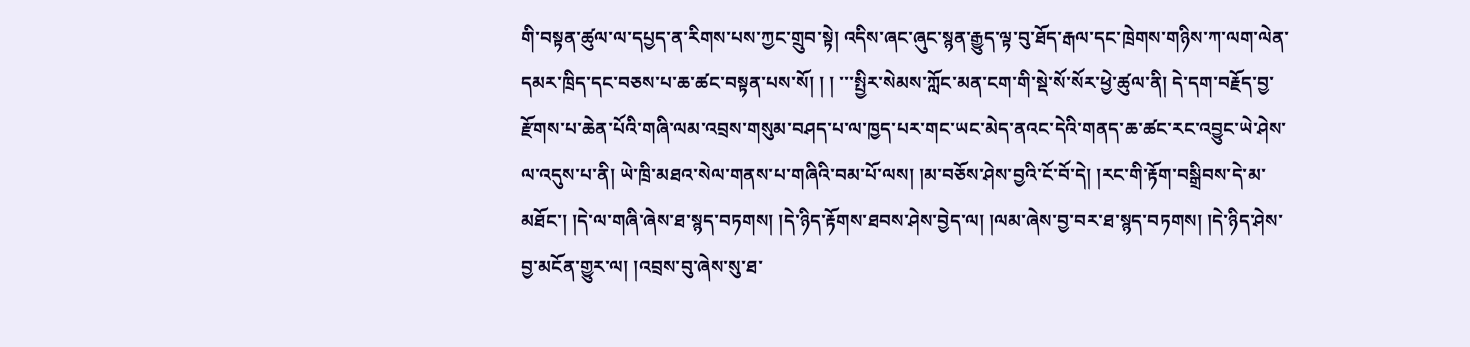གི་བསྟན་ཚུལ་ལ་དཔྱད་ན་རིགས་པས་ཀྱང་གྲུབ་སྟེ། འདིས་ཞང་ཞུང་སྙན་རྒྱུད་ལྟ་བུ་ཐོད་རྒལ་དང་ཁྲེགས་གཉིས་ཀ་ལག་ལེན་དམར་ཁྲིད་དང་བཅས་པ་ཆ་ཚང་བསྟན་པས་སོ། ། ། ་་་སྤྱིར་སེམས་ཀློང་མན་ངག་གི་སྡེ་སོ་སོར་ཕྱེ་ཚུལ་ནི། དེ་དག་བརྗོད་བྱ་རྫོགས་པ་ཆེན་པོའི་གཞི་ལམ་འབྲས་གསུམ་བཤད་པ་ལ་ཁྱད་པར་གང་ཡང་མེད་ནའང་དེའི་གནད་ཆ་ཚང་རང་འབྱུང་ཡེ་ཤེས་ལ་འདུས་པ་ནི། ཡེ་ཁྲི་མཐའ་སེལ་གནས་པ་གཞིའི་བམ་པོ་ལས། །མ་བཅོས་ཤེས་བྱའི་ངོ་བོ་དེ། །རང་གི་རྟོག་བསྒྲིབས་དེ་མ་མཐོང་། །དེ་ལ་གཞི་ཞེས་ཐ་སྙད་བཏགས། །དེ་ཉིད་རྟོགས་ཐབས་ཤེས་བྱེད་ལ། །ལམ་ཞེས་བྱ་བར་ཐ་སྙད་བཏགས། །དེ་ཉིད་ཤེས་བྱ་མངོན་གྱུར་ལ། །འབྲས་བུ་ཞེས་སུ་ཐ་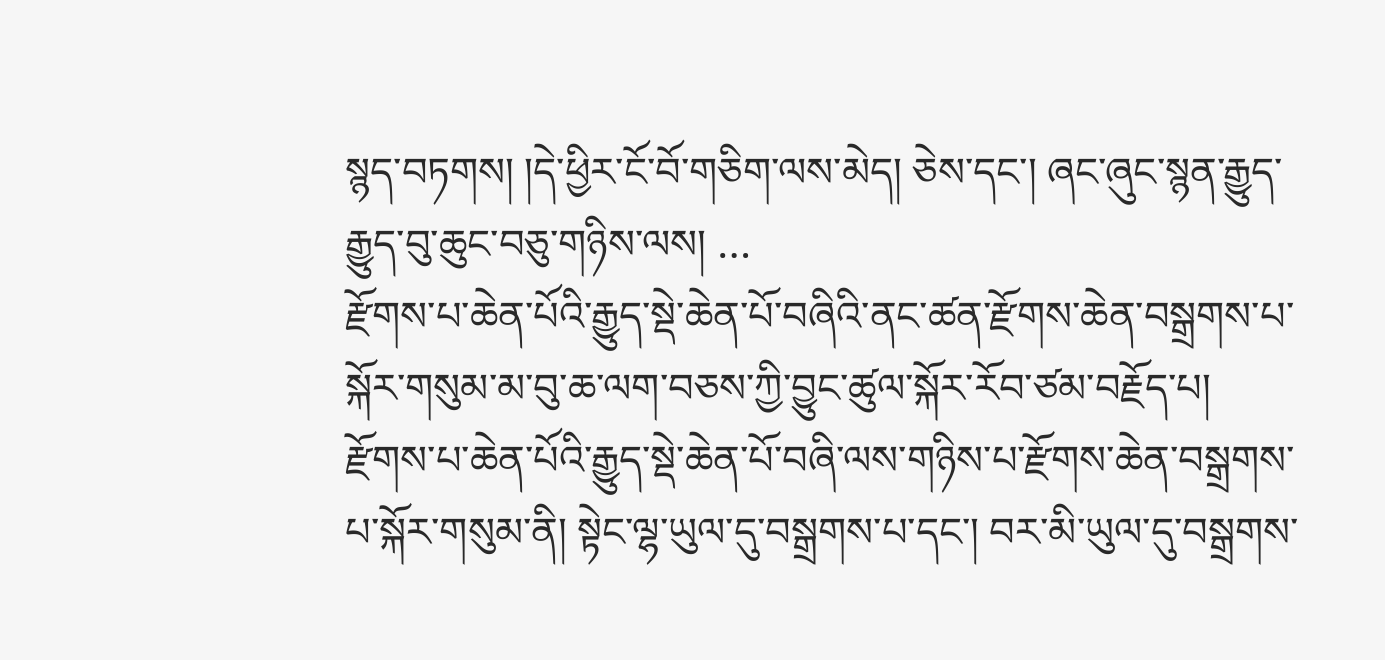སྙད་བཏགས། །དེ་ཕྱིར་ངོ་བོ་གཅིག་ལས་མེད། ཅེས་དང་། ཞང་ཞུང་སྙན་རྒྱུད་རྒྱུད་བུ་ཆུང་བཅུ་གཉིས་ལས། …
རྫོགས་པ་ཆེན་པོའི་རྒྱུད་སྡེ་ཆེན་པོ་བཞིའི་ནང་ཚན་རྫོགས་ཆེན་བསྒྲགས་པ་སྐོར་གསུམ་མ་བུ་ཆ་ལག་བཅས་ཀྱི་བྱུང་ཚུལ་སྐོར་རོབ་ཙམ་བརྗོད་པ།
རྫོགས་པ་ཆེན་པོའི་རྒྱུད་སྡེ་ཆེན་པོ་བཞི་ལས་གཉིས་པ་རྫོགས་ཆེན་བསྒྲགས་པ་སྐོར་གསུམ་ནི། སྟེང་ལྷ་ཡུལ་དུ་བསྒྲགས་པ་དང་། བར་མི་ཡུལ་དུ་བསྒྲགས་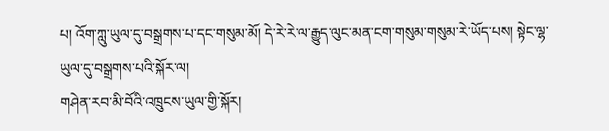པ། འོག་ཀླུ་ཡུལ་དུ་བསྒྲགས་པ་དང་གསུམ་མོ། དེ་རེ་རེ་ལ་རྒྱུད་ལུང་མན་ངག་གསུམ་གསུམ་རེ་ཡོད་པས། སྟེང་ལྷ་ཡུལ་དུ་བསྒྲགས་པའི་སྐོར་ལ།
གཤེན་རབ་མི་བོའི་འཁྲུངས་ཡུལ་གྱི་སྐོར།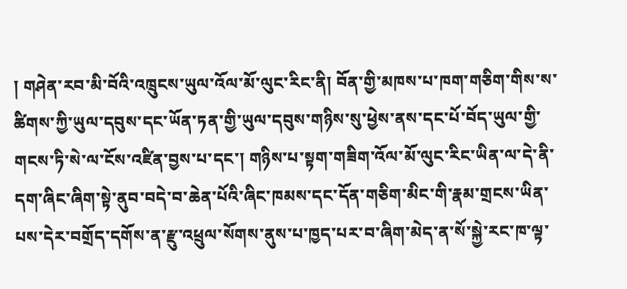། གཤེན་རབ་མི་བོའི་འཁྲུངས་ཡུལ་འོལ་མོ་ལུང་རིང་ནི། བོན་གྱི་མཁས་པ་ཁག་གཅིག་གིས་ས་ཚིགས་ཀྱི་ཡུལ་དབུས་དང་ཡོན་ཏན་གྱི་ཡུལ་དབུས་གཉིས་སུ་ཕྱེས་ནས་དང་པོ་བོད་ཡུལ་གྱི་གངས་ཏི་སེ་ལ་ངོས་འཛིན་བྱས་པ་དང་། གཉིས་པ་སྟག་གཟིག་འོལ་མོ་ལུང་རིང་ཡིན་ལ་དེ་ནི་དག་ཞིང་ཞིག་སྟེ་ནུབ་བདེ་བ་ཆེན་པོའི་ཞིང་ཁམས་དང་དོན་གཅིག་མིང་གི་རྣམ་གྲངས་ཡིན་པས་དེར་བགྲོད་དགོས་ན་རྫུ་འཕྲུལ་སོགས་ནུས་པ་ཁྱད་པར་བ་ཞིག་མེད་ན་སོ་སྐྱེ་རང་ཁ་ལྟ་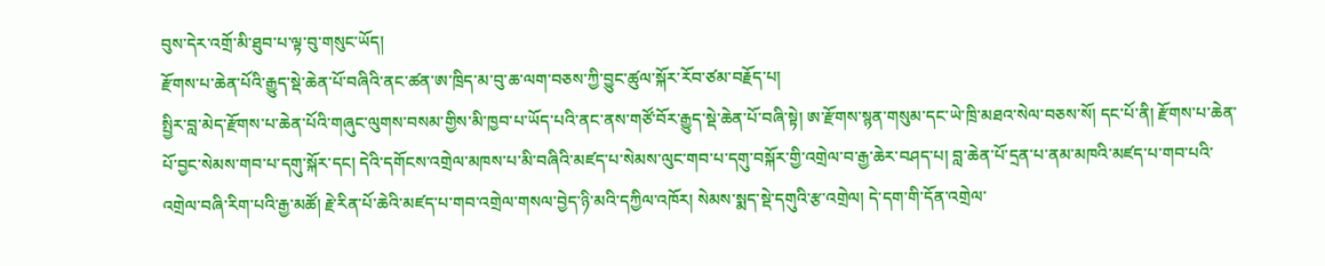བུས་དེར་འགྲོ་མི་ཐུབ་པ་ལྟ་བུ་གསུང་ཡོད།
རྫོགས་པ་ཆེན་པོའི་རྒྱུད་སྡེ་ཆེན་པོ་བཞིའི་ནང་ཚན་ཨ་ཁྲིད་མ་བུ་ཆ་ལག་བཅས་ཀྱི་བྱུང་ཚུལ་སྐོར་རོབ་ཙམ་བརྗོད་པ།
སྤྱིར་བླ་མེད་རྫོགས་པ་ཆེན་པོའི་གཞུང་ལུགས་བསམ་གྱིས་མི་ཁྱབ་པ་ཡོད་པའི་ནང་ནས་གཙོ་བོར་རྒྱུད་སྡེ་ཆེན་པོ་བཞི་སྟེ། ཨ་རྫོགས་སྙན་གསུམ་དང་ཡེ་ཁྲི་མཐའ་སེལ་བཅས་སོ། དང་པོ་ནི། རྫོགས་པ་ཆེན་པོ་བྱང་སེམས་གབ་པ་དགུ་སྐོར་དང། དེའི་དགོངས་འགྲེལ་མཁས་པ་མི་བཞིའི་མཛད་པ་སེམས་ལུང་གབ་པ་དགུ་བསྐོར་གྱི་འགྲེལ་བ་རྒྱ་ཆེར་བཤད་པ། བླ་ཆེན་པོ་དྲན་པ་ནམ་མཁའི་མཛད་པ་གབ་པའི་འགྲེལ་བཞི་རིག་པའི་རྒྱ་མཚོ། རྗེ་རིན་པོ་ཆེའི་མཛད་པ་གབ་འགྲེལ་གསལ་བྱེད་ཉི་མའི་དཀྱིལ་འཁོར། སེམས་སྨད་སྡེ་དགུའི་རྩ་འགྲེལ། དེ་དག་གི་དོན་འགྲེལ་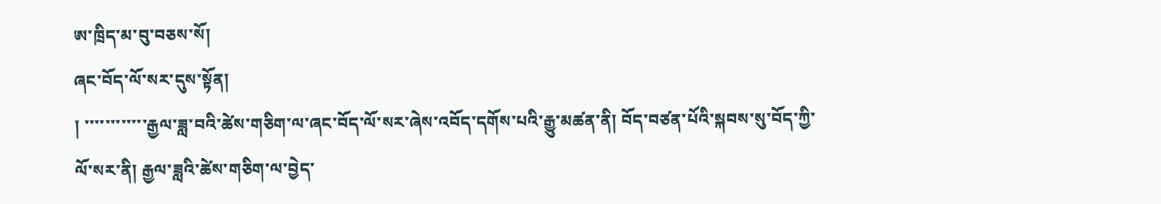ཨ་ཁྲིད་མ་བུ་བཅས་སོ།
ཞང་བོད་ལོ་སར་དུས་སྟོན།
། ་་་་་་་་་་་་རྒྱལ་ཟླ་བའི་ཚེས་གཅིག་ལ་ཞང་བོད་ལོ་སར་ཞེས་འབོད་དགོས་པའི་རྒྱུ་མཚན་ནི། བོད་བཙན་པོའི་སྐབས་སུ་བོད་ཀྱི་ལོ་སར་ནི། རྒྱལ་ཟླའི་ཚེས་གཅིག་ལ་བྱེད་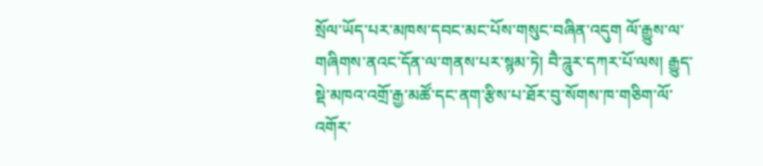སྲོལ་ཡོད་པར་མཁས་དབང་མང་པོས་གསུང་བཞིན་འདུག ལོ་རྒྱུས་ལ་གཞིགས་ནའང་དོན་ལ་གནས་པར་སྙམ་ཏེ། བཻ་ཌཱུར་དཀར་པོ་ལས། རྒྱུད་སྡེ་མཁའ་འགྲོ་རྒྱ་མཚོ་དང་ནག་རྩིས་པ་ཐོར་བུ་སོགས་ཁ་གཅིག་ལོ་འགོར་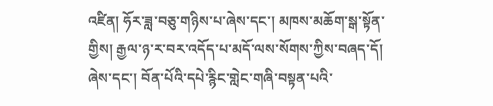འཛིན། ཧོར་ཟླ་བཅུ་གཉིས་པ་ཞེས་དང་། མཁས་མཆོག་སྒ་སྟོན་གྱིས། རྒྱལ་ཉ་ར་བར་འདོད་པ་མདོ་ལས་སོགས་ཀྱིས་བཞད་དོ། ཞེས་དང་། བོན་པོའི་དཔེ་རྙིང་གླེང་གཞི་བསྟན་པའི་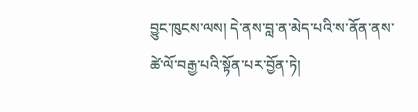བྱུང་ཁུངས་ལས། དེ་ནས་བླ་ན་མེད་པའི་ས་ནོན་ནས་ཚེ་ལོ་བརྒྱ་པའི་སྟོན་པར་བྱོན་ཏེ།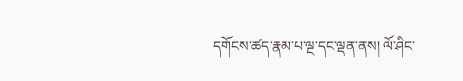དགོངས་ཚད་རྣམ་པ་ལྔ་དང་ལྡན་ནས། ལོ་ཤིང་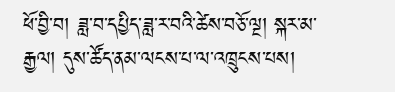ཕོ་བྱི་བ། ཟླ་བ་དཔྱིད་ཟླ་ར་བའི་ཚེས་བཅོ་ལྔ། སྐར་མ་རྒྱལ། དུས་ཚོད་ནམ་ལངས་པ་ལ་འཁྲུངས་པས།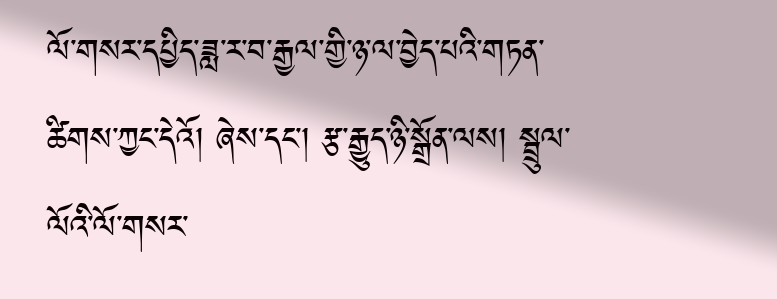ལོ་གསར་དཔྱིད་ཟླ་ར་བ་རྒྱལ་གྱི་ཉ་ལ་བྱེད་པའི་གཏན་ཚིགས་ཀྱང་དེའོ། ཞེས་དང་། རྩ་རྒྱུད་ཉི་སྒྲོན་ལས། སྦྲུལ་ལོའི་ལོ་གསར་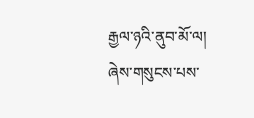རྒྱལ་ཉའི་ནུབ་མོ་ལ། ཞེས་གསུངས་པས་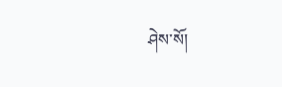ཤེས་སོ།